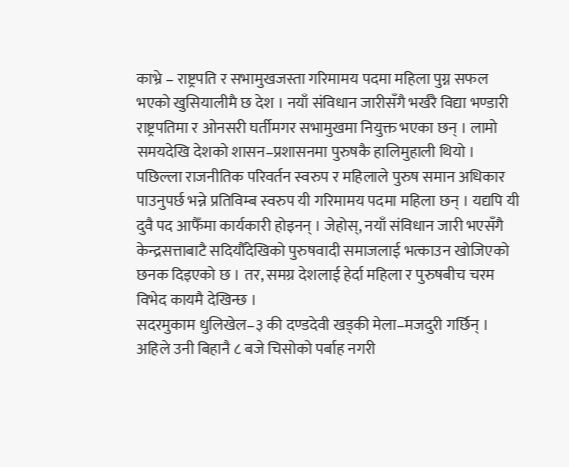काभ्रे – राष्ट्रपति र सभामुखजस्ता गरिमामय पदमा महिला पुग्न सफल भएको खुसियालीमै छ देश । नयाँ संविधान जारीसँगै भर्खरै विद्या भण्डारी राष्ट्रपतिमा र ओनसरी घर्तीमगर सभामुखमा नियुक्त भएका छन् । लामो समयदेखि देशको शासन–प्रशासनमा पुरुषकै हालिमुहाली थियो । पछिल्ला राजनीतिक परिवर्तन स्वरुप र महिलाले पुरुष समान अधिकार पाउनुपर्छ भन्ने प्रतिविम्ब स्वरुप यी गरिमामय पदमा महिला छन् । यद्यपि यी दुवै पद आफैँमा कार्यकारी होइनन् । जेहोस्, नयाँ संविधान जारी भएसँगै केन्द्रसत्ताबाटै सदियौँदेखिको पुरुषवादी समाजलाई भत्काउन खोजिएको छनक दिइएको छ । तर, समग्र देशलाई हेर्दा महिला र पुरुषबीच चरम विभेद कायमै देखिन्छ ।
सदरमुकाम धुलिखेल–३ की दण्डदेवी खड्की मेला–मजदुरी गर्छिन् । अहिले उनी बिहानै ८ बजे चिसोको पर्बाह नगरी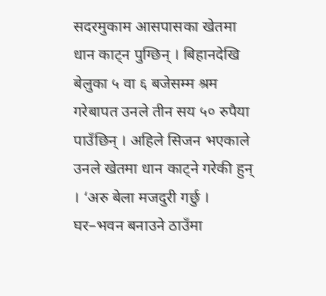सदरमुकाम आसपासका खेतमा धान काट्न पुग्छिन् । बिहानदेखि बेलुका ५ वा ६ बजेसम्म श्रम गरेबापत उनले तीन सय ५० रुपैया पाउँछिन् । अहिले सिजन भएकाले उनले खेतमा धान काट्ने गरेकी हुन् । ‘अरु बेला मजदुरी गर्छु । घर–भवन बनाउने ठाउँमा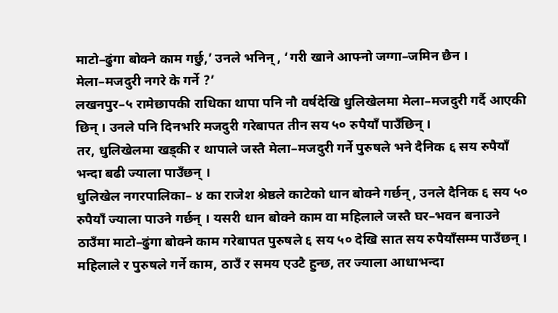माटो–ढुंगा बोक्ने काम गर्छु,’ उनले भनिन्, ‘गरी खाने आफ्नो जग्गा–जमिन छैन । मेला–मजदुरी नगरे के गर्ने ?’
लखनपुर–५ रामेछापकी राधिका थापा पनि नौ वर्षदेखि धुलिखेलमा मेला–मजदुरी गर्दै आएकी छिन् । उनले पनि दिनभरि मजदुरी गरेबापत तीन सय ५० रुपैयाँ पाउँछिन् ।
तर, धुलिखेलमा खड्की र थापाले जस्तै मेला–मजदुरी गर्ने पुरुषले भने दैनिक ६ सय रुपैयाँ भन्दा बढी ज्याला पाउँछन् ।
धुलिखेल नगरपालिका– ४ का राजेश श्रेष्ठले काटेको धान बोक्ने गर्छन्, उनले दैनिक ६ सय ५० रुपैयाँ ज्याला पाउने गर्छन् । यसरी धान बोक्ने काम वा महिलाले जस्तै घर–भवन बनाउने ठाउँमा माटो–ढुंगा बोक्ने काम गरेबापत पुरुषले ६ सय ५० देखि सात सय रुपैयाँसम्म पाउँछन् । महिलाले र पुरुषले गर्ने काम, ठाउँ र समय एउटै हुन्छ, तर ज्याला आधाभन्दा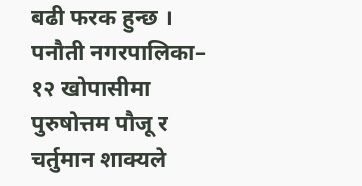बढी फरक हुन्छ ।
पनौती नगरपालिका– १२ खोपासीमा पुरुषोत्तम पौजू र चर्तुमान शाक्यले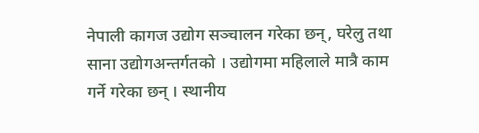नेपाली कागज उद्योग सञ्चालन गरेका छन्, घरेलु तथा साना उद्योगअन्तर्गतको । उद्योगमा महिलाले मात्रै काम गर्ने गरेका छन् । स्थानीय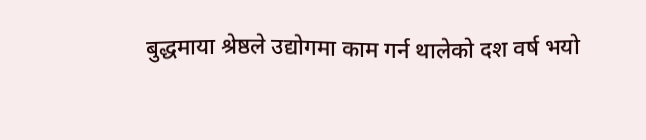बुद्धमाया श्रेष्ठले उद्योगमा काम गर्न थालेको दश वर्ष भयो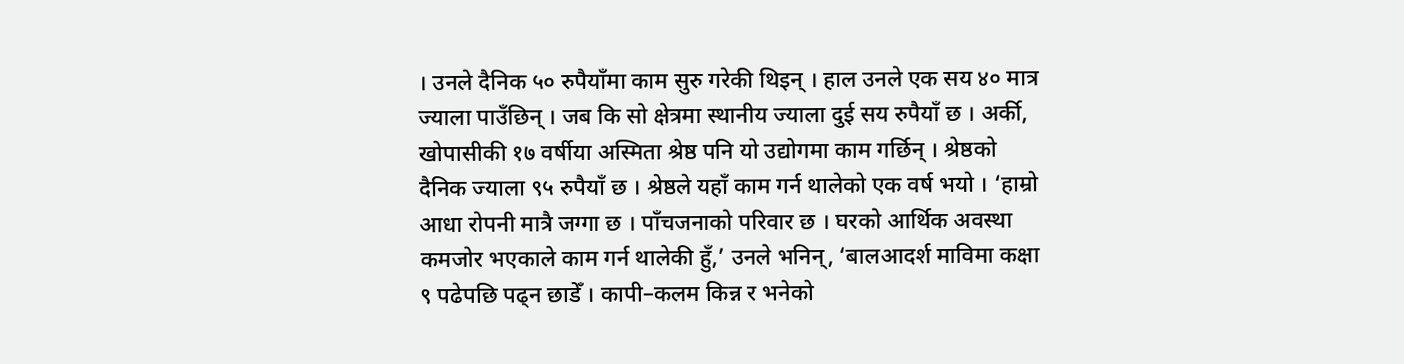। उनले दैनिक ५० रुपैयाँमा काम सुरु गरेकी थिइन् । हाल उनले एक सय ४० मात्र ज्याला पाउँछिन् । जब कि सो क्षेत्रमा स्थानीय ज्याला दुई सय रुपैयाँ छ । अर्की, खोपासीकी १७ वर्षीया अस्मिता श्रेष्ठ पनि यो उद्योगमा काम गर्छिन् । श्रेष्ठको दैनिक ज्याला ९५ रुपैयाँ छ । श्रेष्ठले यहाँ काम गर्न थालेको एक वर्ष भयो । ‘हाम्रो आधा रोपनी मात्रै जग्गा छ । पाँचजनाको परिवार छ । घरको आर्थिक अवस्था कमजोर भएकाले काम गर्न थालेकी हुँ,’ उनले भनिन्, ‘बालआदर्श माविमा कक्षा ९ पढेपछि पढ्न छाडेँ । कापी–कलम किन्न र भनेको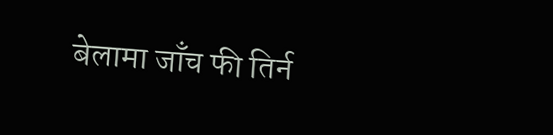बेलामा जाँच फी तिर्न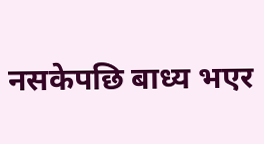नसकेपछि बाध्य भएर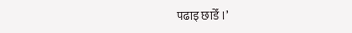पढाइ छाडेँ ।’